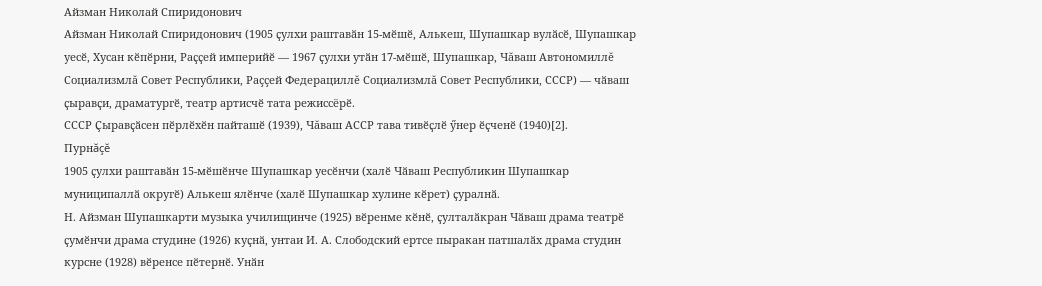Айзман Николай Спиридонович
Айзман Николай Спиридонович (1905 ҫулхи раштавӑн 15-мӗшӗ, Алькеш, Шупашкар вулӑсӗ, Шупашкар уесӗ, Хусан кӗпӗрни, Раҫҫей империйӗ — 1967 ҫулхи утӑн 17-мӗшӗ, Шупашкар, Чăваш Автономиллĕ Социализмлă Совет Республики, Раççей Федерациллĕ Социализмлă Совет Республики, СССР) — чӑваш ҫыравҫи, драматургӗ, театр артисчӗ тата режиссёрӗ.
СССР Ҫыравҫӑсен пӗрлӗхӗн пайташӗ (1939), Чăваш АССР тава тивӗҫлӗ ӳнер ӗҫченӗ (1940)[2].
Пурнăçĕ
1905 ҫулхи раштавӑн 15-мӗшӗнче Шупашкар уесӗнчи (халӗ Чӑваш Республикин Шупашкар муниципаллӑ округӗ) Алькеш ялӗнче (халӗ Шупашкар хулине кӗрет) ҫуралнӑ.
Н. Айзман Шупашкарти музыка училищинче (1925) вӗренме кӗнӗ, ҫулталӑкран Чӑваш драма театрӗ ҫумӗнчи драма студине (1926) куҫнӑ, унтаи И. А. Слободский ертсе пыракан патшалӑх драма студин курсне (1928) вӗренсе пӗтернӗ. Унӑн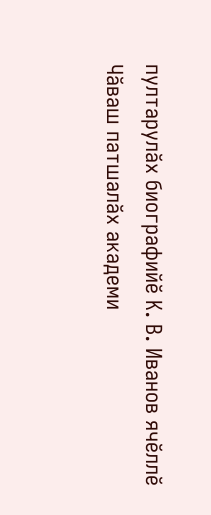пултарулӑх биографийӗ К. В. Иванов ячӗллӗ Чӑваш патшалӑх академи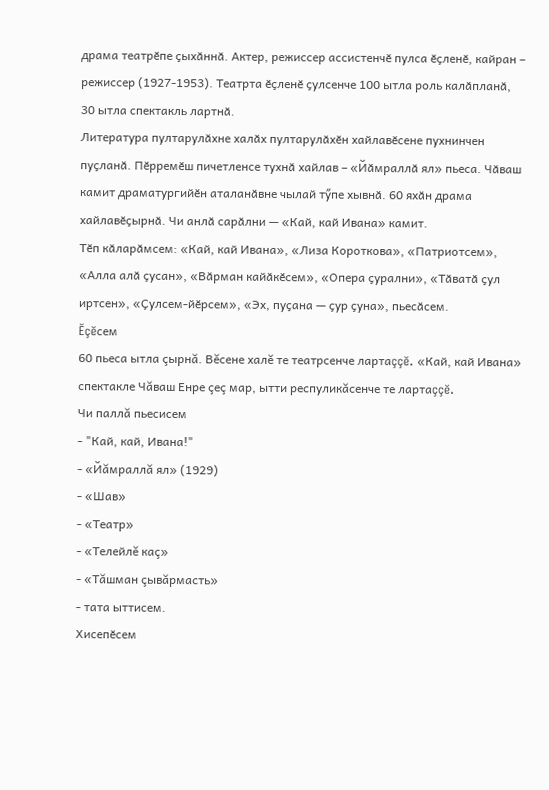драма театрӗпе ҫыхӑннӑ. Актер, режиссер ассистенчӗ пулса ӗҫленӗ, кайран – режиссер (1927-1953). Театрта ӗҫленӗ ҫулсенче 100 ытла роль калӑпланӑ, 30 ытла спектакль лартнӑ.
Литература пултарулӑхне халӑх пултарулӑхӗн хайлавӗсене пухнинчен пуҫланӑ. Пӗрремӗш пичетленсе тухнӑ хайлав – «Йӑмраллӑ ял» пьеса. Чӑваш камит драматургийӗн аталанӑвне чылай тӳпе хывнӑ. 60 яхӑн драма хайлавӗҫырнӑ. Чи анлӑ сарӑлни — «Кай, кай Ивана» камит.
Тӗп кӑларӑмсем: «Кай, кай Ивана», «Лиза Короткова», «Патриотсем», «Алла алӑ ҫусан», «Вӑрман кайӑкӗсем», «Опера ҫурални», «Тӑватӑ ҫул иртсен», «Ҫулсем-йӗрсем», «Эх, пуҫана — ҫур ҫуна», пьесӑсем.
Ĕçĕсем
60 пьеса ытла çырнă. Вĕсене халĕ те театрсенче лартаççĕ. «Кай, кай Ивана» спектакле Чăваш Енре çеç мар, ытти респуликăсенче те лартаççĕ.
Чи паллă пьесисем
- "Кай, кай, Ивана!"
- «Йăмраллă ял» (1929)
- «Шав»
- «Театр»
- «Телейлĕ каç»
- «Тăшман çывăрмасть»
- тата ыттисем.
Хисепӗсем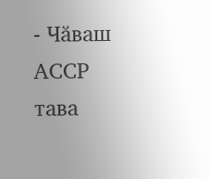- Чӑваш АССР тава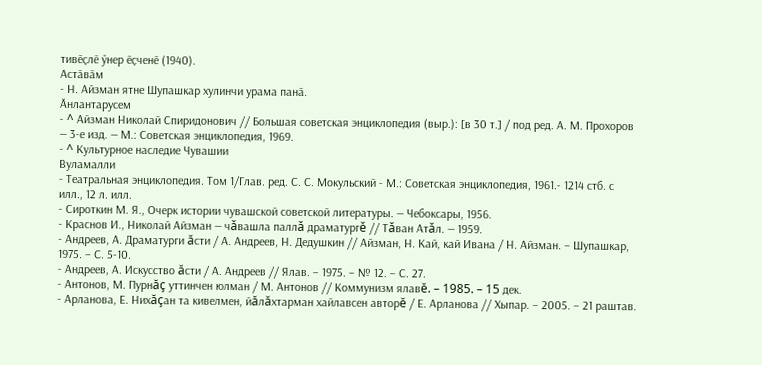тивӗҫлӗ ӳнер ӗҫченӗ (1940).
Астӑвӑм
- Н. Айзман ятне Шупашкар хулинчи урама панӑ.
Ӑнлантарусем
- ^ Айзман Николай Спиридонович // Большая советская энциклопедия (выр.): [в 30 т.] / под ред. А. М. Прохоров — 3-е изд. — М.: Советская энциклопедия, 1969.
- ^ Культурное наследие Чувашии
Вуламалли
- Театральная энциклопедия. Том 1/Глав. ред. С. С. Мокульский - М.: Советская энциклопедия, 1961.- 1214 стб. с илл., 12 л. илл.
- Сироткин М. Я., Очерк истории чувашской советской литературы. — Чебоксары, 1956.
- Краснов И., Николай Айзман — чǎвашла паллǎ драматургě // Тǎван Атǎл. — 1959.
- Андреев, А. Драматурги ăсти / А. Андреев, Н. Дедушкин // Айзман, Н. Кай, кай Ивана / Н. Айзман. – Шупашкар, 1975. – С. 5-10.
- Андреев, А. Искусство ăсти / А. Андреев // Ялав. – 1975. – № 12. – С. 27.
- Антонов, М. Пурнăç уттинчен юлман / М. Антонов // Коммунизм ялавĕ. – 1985. – 15 дек.
- Арланова, Е. Нихăçан та кивелмен, йăлăхтарман хайлавсен авторĕ / Е. Арланова // Хыпар. – 2005. – 21 раштав.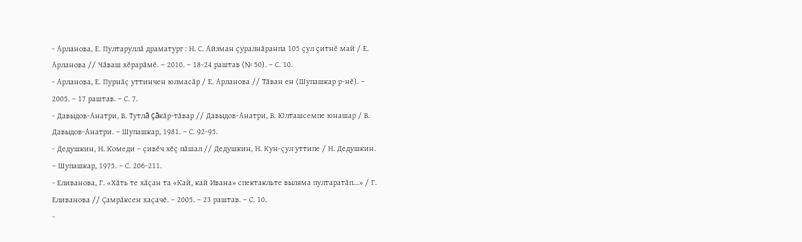- Арланова, Е. Пултаруллӑ драматург : Н. С. Айзман ҫуралнӑранпа 105 ҫул ҫитнӗ май / Е. Арланова // Чӑваш хӗрарӑмӗ. – 2010. – 18-24 раштав (№ 50). – С. 10.
- Арланова, Е. Пурнăç уттинчен юлмасăр / Е. Арланова // Тăван ен (Шупашкар р-нĕ). – 2005. – 17 раштав. – С. 7.
- Давыдов-Анатри, В. Тутлă çăкăр-тăвар // Давыдов-Анатри, В. Юлташсемпе юнашар / В. Давыдов-Анатри. – Шупашкар, 1981. – С. 92-95.
- Дедушкин, Н. Комеди – çивĕч хĕç пăшал // Дедушкин, Н. Кун-çул уттипе / Н. Дедушкин. – Шупашкар, 1975. – С. 206-211.
- Еливанова, Г. «Хăть те хăçан та «Кай, кай Ивана» спектакльте выляма пултаратăп...» / Г. Еливанова // Çамрăксен хаçачĕ. – 2005. – 23 раштав. – С. 10.
-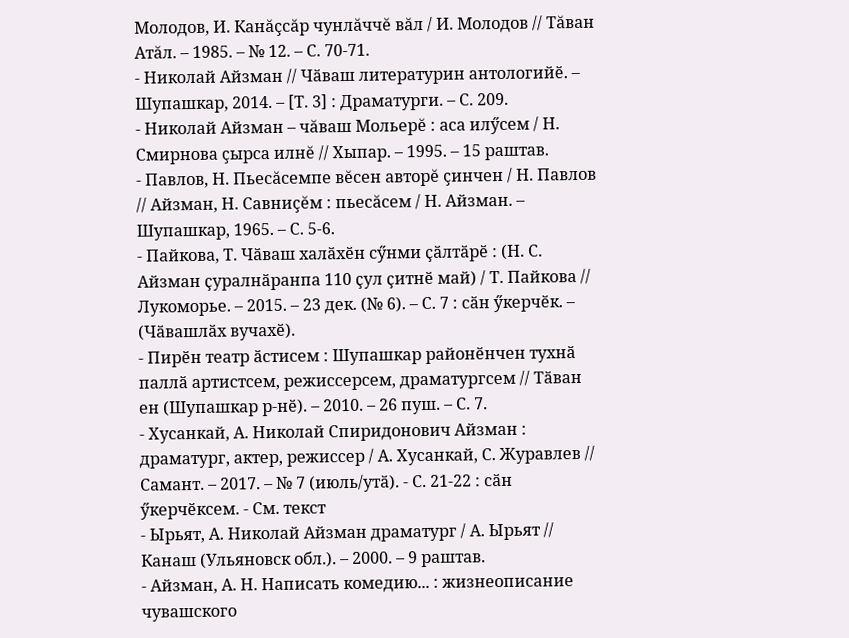Молодов, И. Канăçсăр чунлăччĕ вăл / И. Молодов // Тăван Атăл. – 1985. – № 12. – С. 70-71.
- Николай Айзман // Чӑваш литературин антологийӗ. – Шупашкар, 2014. – [Т. 3] : Драматурги. – С. 209.
- Николай Айзман – чăваш Мольерĕ : аса илӳсем / Н. Смирнова çырса илнĕ // Хыпар. – 1995. – 15 раштав.
- Павлов, Н. Пьесăсемпе вĕсен авторĕ çинчен / Н. Павлов // Айзман, Н. Савниçĕм : пьесăсем / Н. Айзман. – Шупашкар, 1965. – С. 5-6.
- Пайкова, Т. Чӑваш халӑхӗн сӳнми ҫӑлтӑрӗ : (Н. С. Айзман ҫуралнӑранпа 110 ҫул ҫитнӗ май) / Т. Пайкова // Лукоморье. – 2015. – 23 дек. (№ 6). – С. 7 : сӑн ӳкерчӗк. – (Чӑвашлӑх вучахӗ).
- Пирӗн театр ӑстисем : Шупашкар районӗнчен тухнӑ паллӑ артистсем, режиссерсем, драматургсем // Тӑван ен (Шупашкар р-нӗ). – 2010. – 26 пуш. – С. 7.
- Хусанкай, А. Николай Спиридонович Айзман : драматург, актер, режиссер / А. Хусанкай, С. Журавлев // Самант. – 2017. – № 7 (июль/утӑ). - С. 21-22 : сӑн ӳкерчӗксем. - См. текст
- Ырьят, А. Николай Айзман драматург / А. Ырьят // Канаш (Ульяновск обл.). – 2000. – 9 раштав.
- Айзман, А. Н. Написать комедию... : жизнеописание чувашского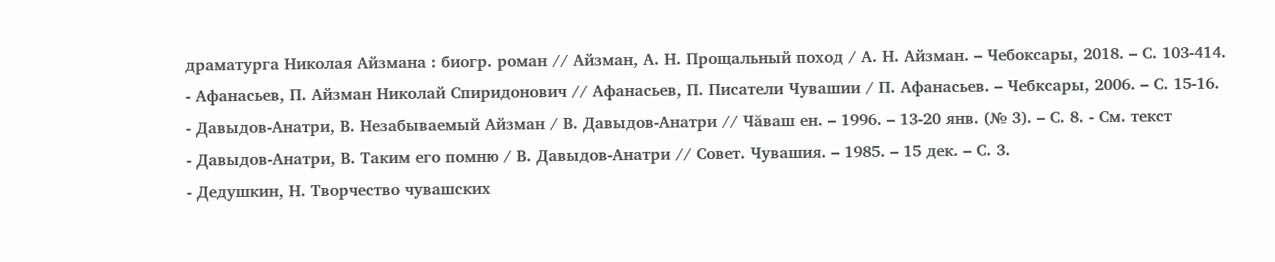драматурга Николая Айзмана : биогр. роман // Айзман, А. Н. Прощальный поход / А. Н. Айзман. – Чебоксары, 2018. – С. 103-414.
- Афанасьев, П. Айзман Николай Спиридонович // Афанасьев, П. Писатели Чувашии / П. Афанасьев. – Чебксары, 2006. – С. 15-16.
- Давыдов-Анатри, В. Незабываемый Айзман / В. Давыдов-Анатри // Чăваш ен. – 1996. – 13-20 янв. (№ 3). – С. 8. - См. текст
- Давыдов-Анатри, В. Таким его помню / В. Давыдов-Анатри // Совет. Чувашия. – 1985. – 15 дек. – С. 3.
- Дедушкин, Н. Творчество чувашских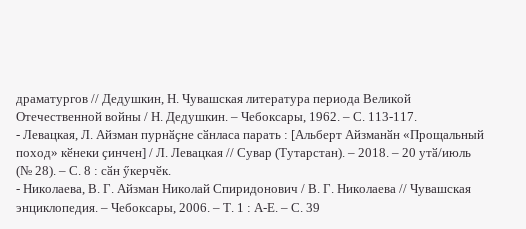драматургов // Дедушкин, Н. Чувашская литература периода Великой Отечественной войны / Н. Дедушкин. – Чебоксары, 1962. – С. 113-117.
- Левацкая, Л. Айзман пурнӑҫне сӑнласа парать : [Альберт Айзманӑн «Прощальный поход» кӗнеки ҫинчен] / Л. Левацкая // Сувар (Тутарстан). – 2018. – 20 утӑ/июль (№ 28). – С. 8 : сӑн ӳкерчӗк.
- Николаева, В. Г. Айзман Николай Спиридонович / В. Г. Николаева // Чувашская энциклопедия. – Чебоксары, 2006. – Т. 1 : А-Е. – С. 39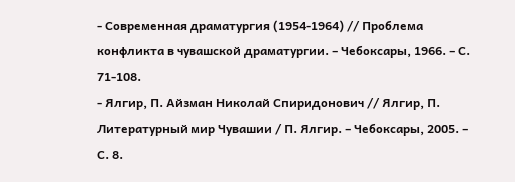- Современная драматургия (1954-1964) // Проблема конфликта в чувашской драматургии. – Чебоксары, 1966. – С. 71-108.
- Ялгир, П. Айзман Николай Спиридонович // Ялгир, П. Литературный мир Чувашии / П. Ялгир. – Чебоксары, 2005. – С. 8.